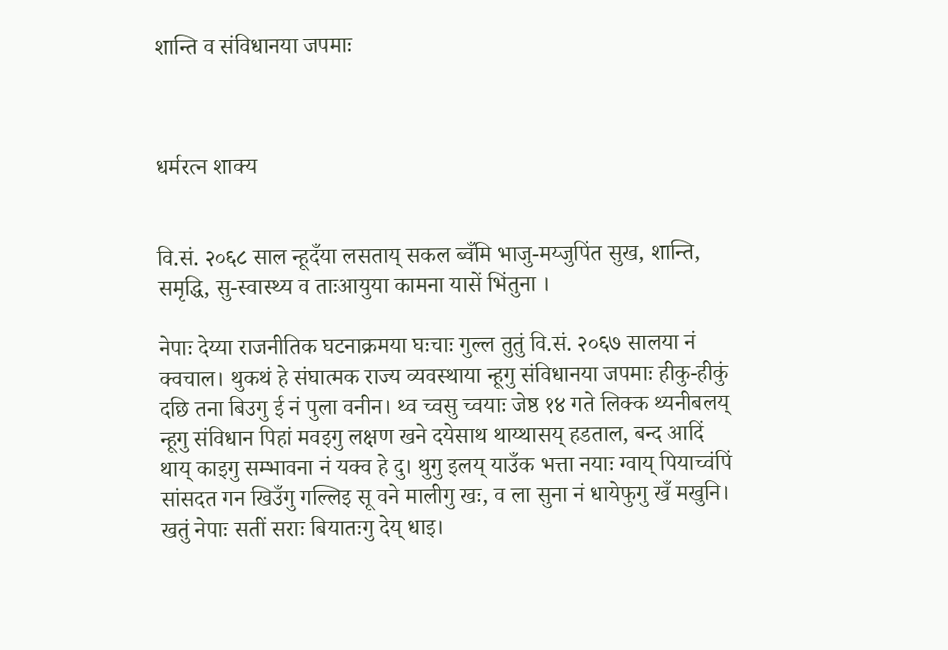शान्ति व संविधानया जपमाः



धर्मरत्न शाक्य


वि.सं. २०६८ साल न्हूदँया लसताय् सकल ब्वँमि भाजु-मय्जुपिंत सुख, शान्ति, समृद्धि, सु-स्वास्थ्य व ताःआयुया कामना यासें भिंतुना ।

नेपाः देय्या राजनीतिक घटनाक्रमया घःचाः गुल्ल तुतुं वि.सं. २०६७ सालया नं क्वचाल। थुकथं हे संघात्मक राज्य व्यवस्थाया न्हूगु संविधानया जपमाः हीकु-हीकुं दछि तना बिउगु ई नं पुला वनीन। थ्व च्वसु च्वयाः जेष्ठ १४ गते लिक्क थ्यनीबलय् न्हूगु संविधान पिहां मवइगु लक्षण खने दयेसाथ थाय्थासय् हडताल, बन्द आदिं थाय् काइगु सम्भावना नं यक्व हे दु। थुगु इलय् याउँक भत्ता नयाः ग्वाय् पियाच्वंपिं सांसदत गन खिउँगु गल्लिइ सू वने मालीगु खः, व ला सुना नं धायेफुगु खँ मखुनि। खतुं नेपाः सतीं सराः बियातःगु देय् धाइ।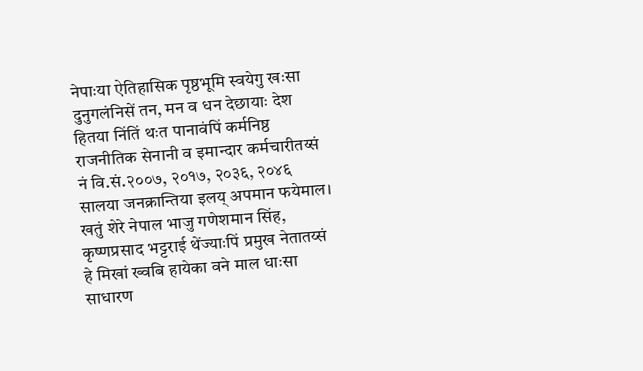नेपाःया ऐतिहासिक पृष्ठभूमि स्वयेगु खःसा दुनुगलंनिसें तन, मन व धन देछायाः देश हितया निंतिं थःत पानावंपिं कर्मनिष्ठ राजनीतिक सेनानी व इमान्दार कर्मचारीतय्सं नं वि.सं.२००७, २०१७, २०३६, २०४६ सालया जनक्रान्तिया इलय् अपमान फयेमाल। खतुं शेरे नेपाल भाजु गणेशमान सिंह, कृष्णप्रसाद भट्टराई थेंज्याःपिं प्रमुख नेतातय्सं हे मिखां ख्वबि हायेका वने माल धाःसा साधारण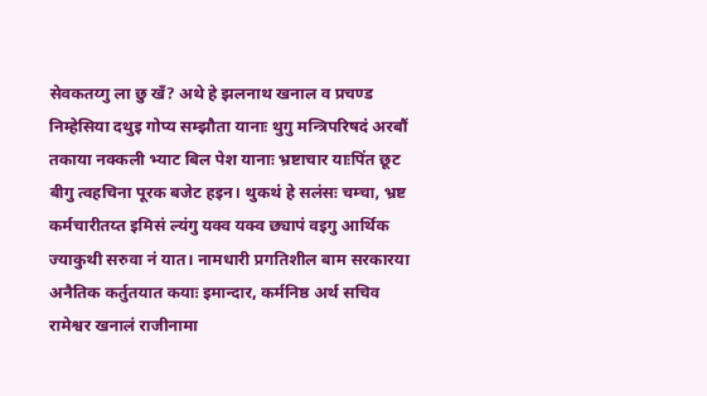सेवकतय्गु ला छु खँ? अथे हे झलनाथ खनाल व प्रचण्ड निम्हेसिया दथुइ गोप्य सम्झौता यानाः थुगु मन्त्रिपरिषदं अरबौं तकाया नक्कली भ्याट बिल पेश यानाः भ्रष्टाचार याःपिंत छूट बीगु त्वहचिना पूरक बजेट हइन। थुकथं हे सलंसः चम्चा, भ्रष्ट कर्मचारीतय्त इमिसं ल्यंगु यक्व यक्व छ्यापं वइगु आर्थिक ज्याकुथी सरुवा नं यात। नामधारी प्रगतिशील बाम सरकारया अनैतिक कर्तुतयात कयाः इमान्दार, कर्मनिष्ठ अर्थ सचिव रामेश्वर खनालं राजीनामा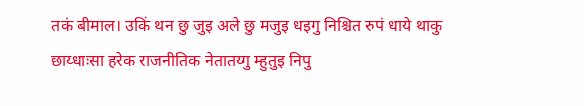तकं बीमाल। उकिं थन छु जुइ अले छु मजुइ धइगु निश्चित रुपं धाये थाकु छाय्धाःसा हरेक राजनीतिक नेतातय्गु म्हुतुइ निपु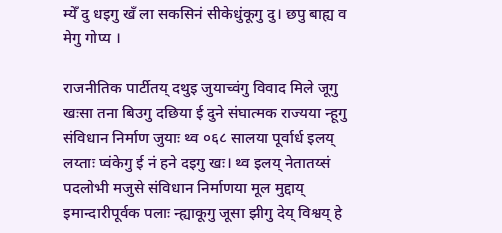म्येँ दु धइगु खँ ला सकसिनं सीकेधुंकूगु दु। छपु बाह्य व मेगु गोप्य ।

राजनीतिक पार्टीतय् दथुइ जुयाच्वंगु विवाद मिले जूगु खःसा तना बिउगु दछिया ई दुने संघात्मक राज्यया न्हूगु संविधान निर्माण जुयाः थ्व ०६८ सालया पूर्वार्ध इलय् लय्ताः प्वंकेगु ई नं हने दइगु खः। थ्व इलय् नेतातय्सं पदलोभी मजुसे संविधान निर्माणया मूल मुद्दाय् इमान्दारीपूर्वक पलाः न्ह्याकूगु जूसा झीगु देय् विश्वय् हे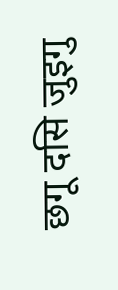छगू दसि जुइगु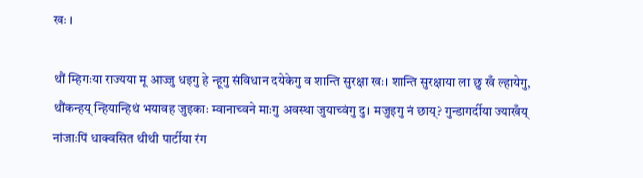खः ।

थौं म्हिगःया राज्यया मू आज्जु धइगु हे न्हूगु संविधान दयेकेगु व शान्ति सुरक्षा खः। शान्ति सुरक्षाया ला छु खँ ल्हायेगु, थौंकन्हय् न्हियान्हिथं भयावह जुइकाः म्वानाच्वने माःगु अवस्था जुयाच्वंगु दु। मजुइगु नं छाय्? गुन्डागर्दीया ज्याखँय् नांजाःपिं धाक्वसित थीथी पार्टीया रंग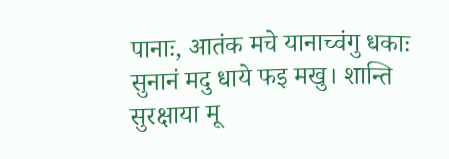पानाः, आतंक मचे यानाच्वंगु धकाः सुनानं मदु धाये फइ मखु। शान्ति सुरक्षाया मू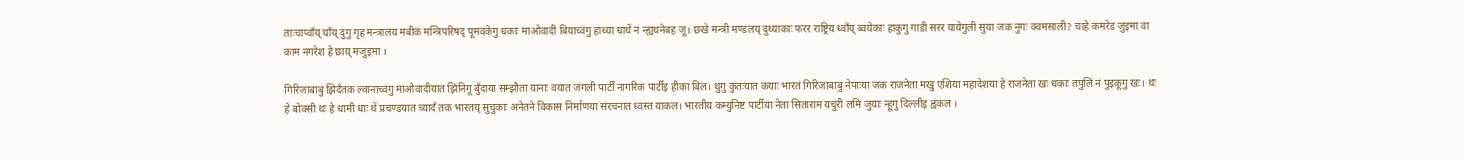ताःचाप्वाँय् घाँय् दुगु गृह मन्त्रालय मबीकं मन्त्रिपरिषद् पूमवंकेगु धकाः माओवादीं बियाच्वंगु हाथ्या धाथें नं न्ह्यथनेबह जू। छखे मन्त्री मण्डलय् दुथ्याकाः फरर राष्ट्रिय ध्वाँय् ब्वयेकाः हाकुगु गाडी सरर यायेगुली सुया जक नुगः क्वमसाली? चाहे कमरेड जुइमा वा काम नगरेश हे छाय् मजुइमा ।

गिरिजाबाबुं झिदँतक ल्वानाच्वंगु माओवादीयात झिंनिगू बुँदाया सम्झौता यानाः वयात जंगली पार्टीं नागरिक पार्टीइ हीका बिल। थुगु कुतःयात कयाः भारतं गिरिजाबाबु नेपाःया जक राजनेता मखु एशिया महादेशया हे राजनेता खः धकाः तपुलिं नं पुइकूगु खः। थः हे बोक्सी थः हे धामी धाः थें प्रचण्डयात च्यादँ तक भारतय् सुचुकाः अनेतने विकास निर्माणया संरचनात ध्वस्त याकल। भारतीय कम्युनिष्ट पार्टीया नेता सिताराम यचुरी लमि जुयाः न्हूगु दिल्लीइ ह्वंकल ।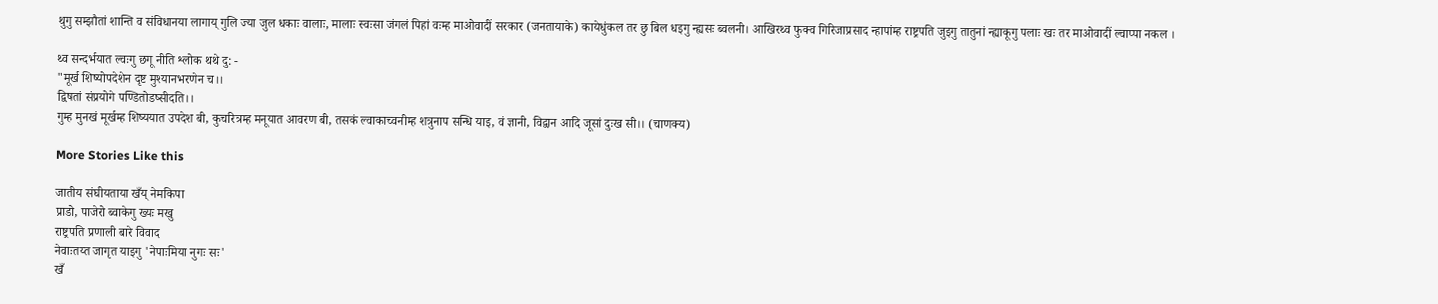थुगु सम्झौतां शान्ति व संविधानया लागाय् गुलि ज्या जुल धकाः वालाः, मालाः स्वःसा जंगलं पिहां वःम्ह माओवादीं सरकार (जनतायाके) कायेधुंकल तर छु बिल धइगु न्ह्यसः ब्वलनी। आखिरथ्व फुक्व गिरिजाप्रसाद न्हापांम्ह राष्ट्रपति जुइगु तातुनां न्ह्याकूगु पलाः खः तर माओवादीं ल्वाप्पा नकल ।

थ्व सन्दर्भयात ल्वःगु छगू नीति श्लोक थथे दु: -
"मूर्ख शिष्योपदेशेन दृष्ट मुश्यानभरणेन च।।
द्विषतां संप्रयोगे पण्डितोडष्सीदति।।
गुम्ह मुनखं मूर्खम्ह शिष्ययात उपदेश बी, कुचरित्रम्ह मनूयात आवरण बी, तसकं ल्वाकाच्वनीम्ह शत्रुनाप सन्धि याइ, वं ज्ञानी, विद्वान आदि जूसां दुःख सी।। (चाणक्य)

More Stories Like this

जातीय संघीयताया खँय् नेमकिपा
प्राडो, पाजेरो ब्वाकेगु ख्यः मखु
राष्ट्रपति प्रणाली बारे विवाद
नेवाःतय्त जागृत याइगु 'नेपाःमिया नुगः सः'
खँ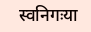स्वनिगःया